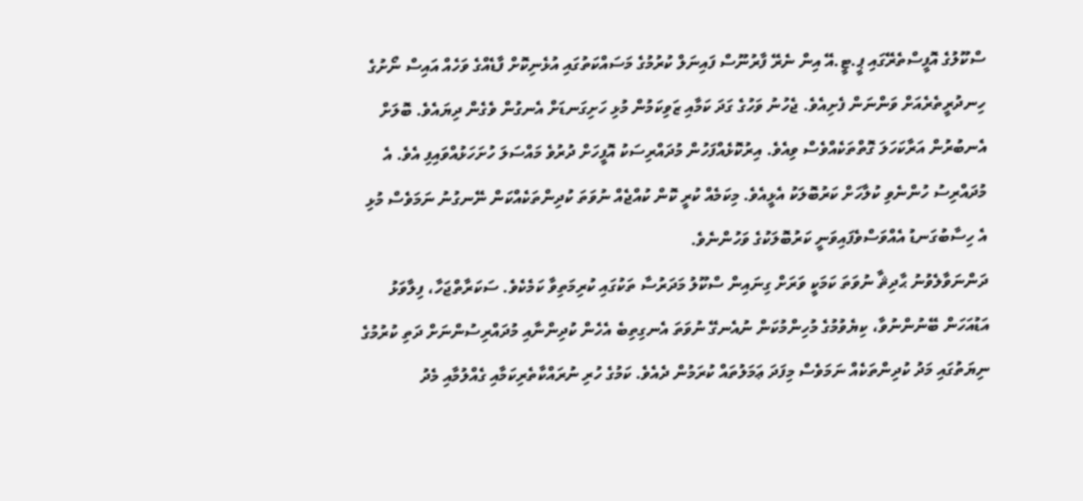ސްކޫލުގެ އޮފީސްތެރޭގައި ޕީ.ޓީ.އޭ އިން ނެރޭ ފާރުނޫސް ފައިނަލް ކުރުމުގެ މަސައްކަތުގައި އުޅެނިކޮށް ފާޑެއްގެ ވަހެއް އައިސް ނޯށުގެ ހިނދުރީތެރެއަށް ވަންނަން ފެށިއެވެ. ޖެހުނު ވަހުގެ ގަދަ ކަމާއި ޒަވިކަމުން މުޅި ހަށިގަނޑަށް އެނގުން ވެގެން ދިޔައެވެ. ބޮލަށް އެނބުރުން އަރާކަހަލަ ގޮތްތަކެއްވެސް ވިއެވެ. އިރުކޮޅެއްފަހުން މުދައްރިސަކު އޮފީހަށް ދުރުވެ މައްސަލަ ހުށަހަޅުއްވައިފި އެވެ. އެ މުދައްރިސު ހުންނެވި ކުލާހަށް ކަރުބޮލަކު އެޅީއެވެ. މިކަމެއް ކުރީ ކޮން ކުއްޖެއް ނުވަތަ ކުދިންތަކެއްކަން ނޭނގުނު ނަމަވެސް މުޅި އެ ހިސާބުގަނޑު އެއްވަސްވެފައިވަނީ ކަރުބޮލަކުގެ ވަހުންނެވެ.
ދަންނަވާލެވުނު ޙާދިޘާ ނުވަތަ ކަމަކީ ވަރަށް ގިނައިން ސްކޫލު މަދަރުސާ ތަކުގައި ކުރިމަތިވާ ކަމެކެވެ. ސަކަރާތްޖަހާ، ފިލާވަޅު އަޑުއަހަން ބޭނުންނުވާ، ކިޔެވުމުގެ މުހިންމުކަން ނުއެނގޭ ނުވަތަ އެނގިތިބެ އެހެން ކުދިންނާއި މުދައްރިސުންނަށް ދަތި ކުރުމުގެ ނިޔަތުގައި މަދު ކުދިންތަކެއް ނަމަވެސް މިފަދަ ޢަމަލުތައް ކުރަމުން ދެއެވެ. ކަމުގެ ހުރި ނުރައްކާތެރިކަމާއި ގެއްލުމާއި މެދު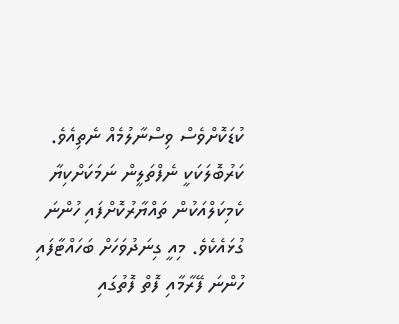ކުޑަކޮށްވެސް ވިސްނާލުމެއް ނެތިއެވެ.
ކަރުބޮލަކަކީ ނެފްތަލީން ނަމަކަށްކިޔާ ކެމިކަލްއަކުން ތައްޔާރުކޮށްފައި ހުންނަ ގުޅައެކެވެ. މިއީ ގިނަދުވަހަށް ބަހައްޓާފައި ހުންނަ ފޭރާމާއި ފޮތް ފޮތުގައި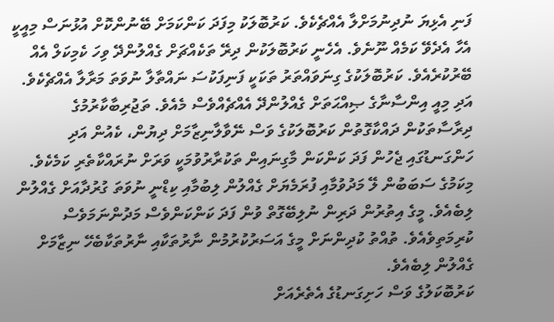ފަނި އެޅިޔަ ނުދިނުމަށްލާ އެއްޗެކެވެ. ކަރުބޮލަކު މިފަދަ ކަންކަމަށް ބޭނުންކޮށް އުޅުނަސް މިއީކީ އެހާ އެދެވޭ ކަމެއް ނޫނެވެ. އެހެނީ ކަރުބޮލަކުން ދިރޭ ތަކެއްޗަށް ގެއްލުންދޭ ވިހަ ކެމިކަލް އެއް ބޭރުކުރެއެވެ. ކަރުބޮލަކުގެ ގިނަވައްތަރު ތަކަކީ ފަނިފަކުސަ ނައްތާލާ ނުވަތަ މަރާލާ އެއްޗެކެވެ. އަދި މިއީ އިންސާނާގެ ޞިއްޙަތަށް ގެއްލުންދޭ އެއްޗެއްވެސް މެއެވެ. ތަޖުރިބާކާރުމުގެ ދިރާސާތަކުން ދައްކާގޮތުން ކަރުބޮލަކުގެ ވަސް ނޭވާލާނިޒާމަށް ދިޔުން، ކެއުން އަދި ހަންގަނޑުގައި ޖެހުން ފަދަ ކަންކަން މާގިނައިން ތަކުރާރުވުމަކީ ވަރަށް ނުރައްކާތެރި ކަމެކެވެ. މިކަމުގެ ސަބަބުން ލޭ މަދުވުމާއި ފުރަމެޔަށް ގެއްލުން ލިބުމާއި ކިޑްނީ ނުވަތަ ގުރުދާއަށް ގެއްލުން ލިބެއެވެ. މީގެ އިތުރުން ދަރިން ނުލިބޭގޮތް ވުން ފަދަ ކަންކަންވެސް މަދުންނަމަވެސް ކުރިމަތިވެއެވެ. ތުއްތު ކުދިންނަށް މީގެ އަސަރުކުރުމުން ނާރުތަކާއި ނާރުތަކާބެހޭ ނިޒާމަށް ގެއްލުން ލިބެއެވެ.
ކަރުބޮކަލުގެ ވަސް ހަށިގަނޑުގެ އެތެރެއަށް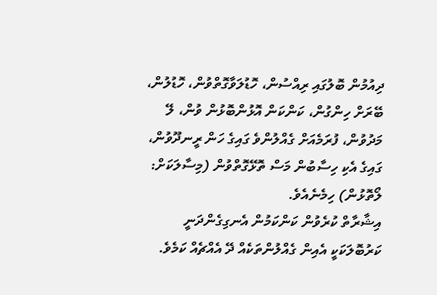ދިއުމުން ބޮލުގައި ރިއްސުން، ހޮޑުލަވާގޮތްވުން، ހޮޑުލުން، ބޭރަށް ހިންގުން، ކަންކަން އޮޅުންބޮޅުން ވުން، ލޭ މަދުވުން، ފުރަމެއަށް ގެއްލުންވެ ގައިގެ ހަން ރީނދޫވުން، ގައިގެ އެކި ހިސާބުން މަސް ތޮޅޭގޮތްވުން (މިސާލަކަށް: ލޯތޮޅުން) ހިމެނެއެވެ.
އިޝާރާތް ކުރެވުން ކަންކަމުން އެނގިގެންދަނީ ކަރުބޮލަކަކީ އެއިން ގެއްލުންތަކެއް ދޭ އެއްޗެއް ކަމެވެ.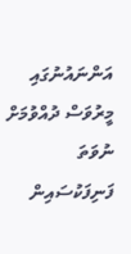އަންނައުނުގައި މީރުވަސް ދުއްވުމަށް ނުވަތަ ފަނިފަކުސައިން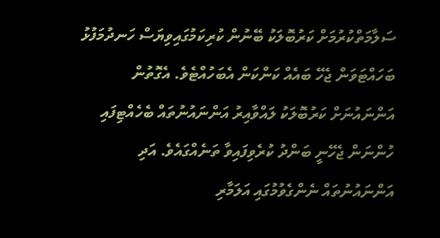ސަލާމަތްކުރުމަށް ކަރުބޮލަކު ބޭނުން ކުރިކަމުގައިވިޔަސް ހަނދުމަފުޅު ބަހައްޓަވަން ޖެހޭ ބައެއް ކަންކަން އެބަހުއްޓެވެ. އެގޮތުން އަންނައުނަށް ކަރުބޮލަކު ލައްވާއިރު އަންނައުނުތައް ބެހެއްޓިފައި ހުންނަން ޖެހޭނީ ބަންދު ކުރެވިފައިވާ ތަނެއްގައެވެ. އަދި އަންނައުނުތައް ނެންގެވުމުގައި އަލަމާރި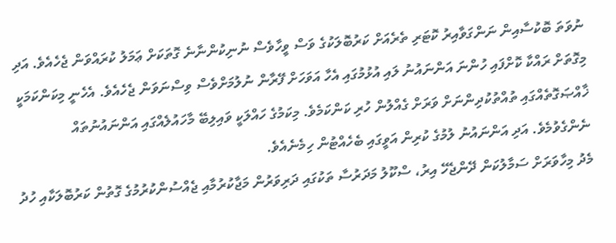ނުވަތަ ބޮކުސާއިން ނަންގަވާއިރު ކޮޓަރި ތެރެއަށް ކަރުބޮލަކުގެ ވަސް ވީހާވެސް ނުނިކުންނާނެ ގޮތަކަށް ޢަމަލު ކުރައްވަން ޖެހެއެވެ. އަދި މިގޮތަށް ރައްކާ ކޮށްފައި ހުންނަ އަންނައުނު ލައި އުޅުމުގައި އެހާ އަވަހަށް ފޭރާން ނުލުމަށްވެސް ވިސްނަވަން ޖެހެއެވެ. އެހެނީ މިކަންކަމަކީ ޚާއްޞަގޮތެއްގައި ތުއްތުކުދިންނަށް ވަރަށް ގެއްލުން ހުރި ކަންކަމެވެ. މިކަމުގެ ހައްލަކީ ވައިލިބޭ މާހައުލެއްގައި އަންނައުނުތައް ނެންގެވުމެވެ. އަދި އަންނައުނު ލުމުގެ ކުރިން އަވީގައި ބެހެއްޓުން ހިމެނެއެވެ.
މެދު މިހާވަރަށް ސަމާލުކަން ދޭންޖެހޭ އިރު، ސްކޫލު މަދަރުސާ ތަކުގައި ދަރިވަރުން މަޖާކުރުމާއި ޖެއްސުންކުރުމުގެ ގޮތުން ކަރުބޮލަކާއި ހުދު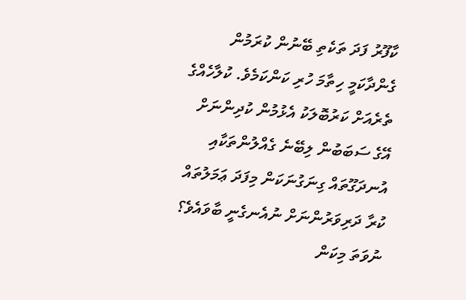ކާފޫރު ފަދަ ތަކެތި ބޭނުން ކުރަމުން ގެންދާކަމީ ހިތާމަ ހުރި ކަންކަމެވެ. ކުލާހެއްގެ ތެރެއަށް ކަރުބޮލަކު އެޅުމުން ކުދިންނަށް އޭގެ ސަބަބުން ލިބޭނެ ގެއްލުންތަކާއި އުނދަގޫތައް ގިނަގުނަކަން މިފަދަ ޢަމަލުތައް ކުރާ ދަރިވަރުންނަށް ނުއެނގެނީ ބާވައެވެ؟ ނުވަތަ މިކަން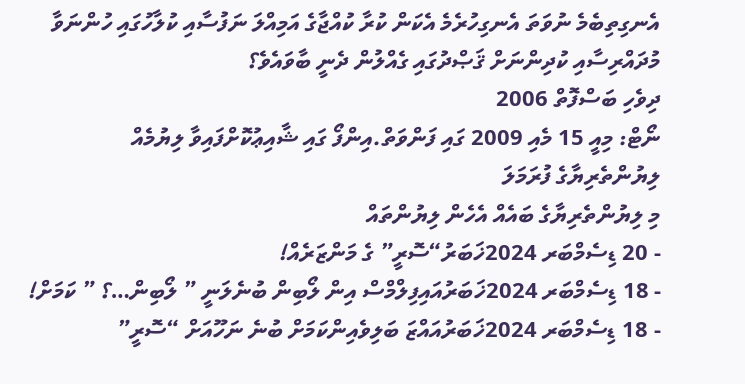އެނގިތިބެމެ ނުވަތަ އެނގިހުރެމެ އެކަން ކުރާ ކުއްޖާގެ އަމިއްލަ ނަފުސާއި ކުލާހުގައި ހުންނަވާ މުދައްރިސާއި ކުދިންނަށް ޤަޞްދުގައި ގެއްލުން ދެނީ ބާވައެވެ؟
ދިވެހި ބަސްފޮތް 2006
ނޯޓް: މިއީ 15 މެއި 2009 ގައި ފަންވަތް.އިންފޯ ގައި ޝާއިޢުކޮށްފައިވާ ލިޔުމެއް
ލިޔުންތެރިޔާގެ ފުރަމަލަ
މި ލިޔުންތެރިޔާގެ ބައެއް އެހެން ލިޔުންތައް
- 20 ޑިސެމްބަރ 2024ޚަބަރު“ސޮރީ” ގެ މަންޒަރެއް!
- 18 ޑިސެމްބަރ 2024ޚަބަރުއައިފިލްމްސް އިން ލޯބިން ބުނެލަނީ ” ލޯބިން…؟ ” ކަމަށް!
- 18 ޑިސެމްބަރ 2024ޚަބަރުއައްޒަ ބަލިވެއިންކަމަށް ބުނެ ނަހޫއަށް “ސޮރީ”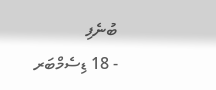ބުނެފި
- 18 ޑިސެމްބަރ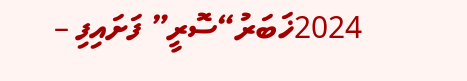2024ޚަބަރު“ސޮރީ” ފަށައިފި –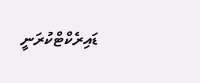ޑައިރެކްޓްކުރަނީ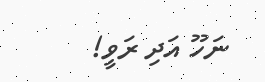ނަހޫ އަދި ރަވީ!